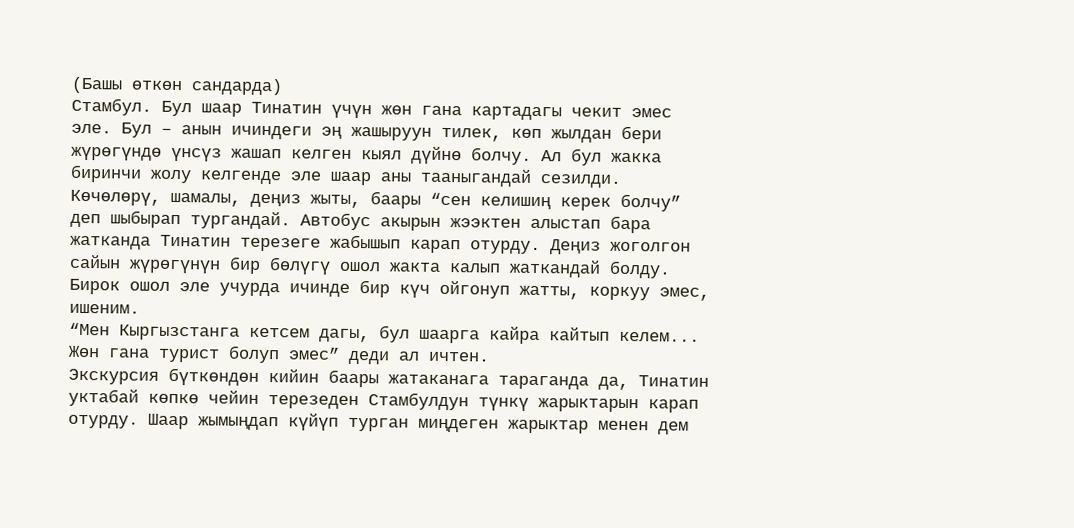(Башы өткөн сандарда)
Стамбул. Бул шаар Тинатин үчүн жөн гана картадагы чекит эмес эле. Бул – анын ичиндеги эң жашыруун тилек, көп жылдан бери жүрөгүндө үнсүз жашап келген кыял дүйнө болчу. Ал бул жакка биринчи жолу келгенде эле шаар аны тааныгандай сезилди. Көчөлөрү, шамалы, деңиз жыты, баары “сен келишиң керек болчу” деп шыбырап тургандай. Автобус акырын жээктен алыстап бара жатканда Тинатин терезеге жабышып карап отурду. Деңиз жоголгон сайын жүрөгүнүн бир бөлүгү ошол жакта калып жаткандай болду. Бирок ошол эле учурда ичинде бир күч ойгонуп жатты, коркуу эмес, ишеним.
“Мен Кыргызстанга кетсем дагы, бул шаарга кайра кайтып келем... Жөн гана турист болуп эмес” деди ал ичтен.
Экскурсия бүткөндөн кийин баары жатаканага тараганда да, Тинатин уктабай көпкө чейин терезеден Стамбулдун түнкү жарыктарын карап отурду. Шаар жымыңдап күйүп турган миңдеген жарыктар менен дем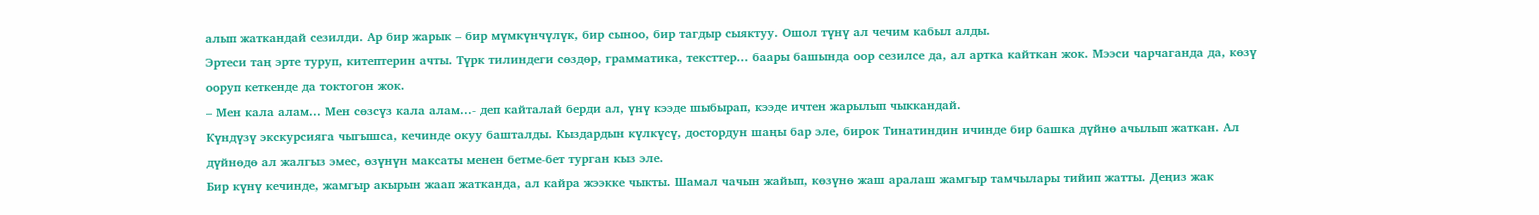алып жаткандай сезилди. Ар бир жарык – бир мүмкүнчүлүк, бир сыноо, бир тагдыр сыяктуу. Ошол түнү ал чечим кабыл алды.
Эртеси таң эрте туруп, китептерин ачты. Түрк тилиндеги сөздөр, грамматика, тексттер... баары башында оор сезилсе да, ал артка кайткан жок. Мээси чарчаганда да, көзү ооруп кеткенде да токтогон жок.
– Мен кала алам... Мен сөзсүз кала алам...- деп кайталай берди ал, үнү кээде шыбырап, кээде ичтен жарылып чыккандай.
Күндүзү экскурсияга чыгышса, кечинде окуу башталды. Кыздардын күлкүсү, достордун шаңы бар эле, бирок Тинатиндин ичинде бир башка дүйнө ачылып жаткан. Ал дүйнөдө ал жалгыз эмес, өзүнүн максаты менен бетме-бет турган кыз эле.
Бир күнү кечинде, жамгыр акырын жаап жатканда, ал кайра жээкке чыкты. Шамал чачын жайып, көзүнө жаш аралаш жамгыр тамчылары тийип жатты. Деңиз жак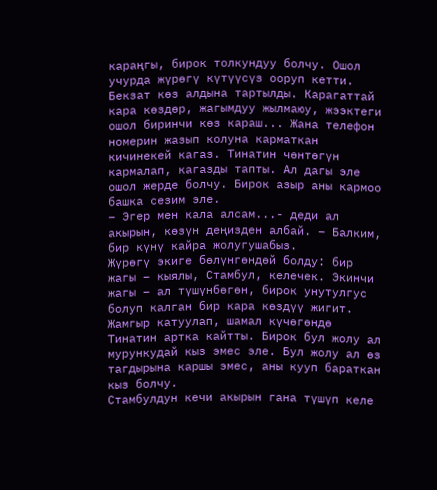караңгы, бирок толкундуу болчу. Ошол учурда жүрөгү күтүүсүз ооруп кетти. Бекзат көз алдына тартылды. Карагаттай кара көздөр, жагымдуу жылмаюу, жээктеги ошол биринчи көз караш... Жана телефон номерин жазып колуна карматкан кичинекей кагаз. Тинатин чөнтөгүн кармалап, кагазды тапты. Ал дагы эле ошол жерде болчу. Бирок азыр аны кармоо башка сезим эле.
– Эгер мен кала алсам...- деди ал акырын, көзүн деңизден албай. – Балким, бир күнү кайра жолугушабыз.
Жүрөгү экиге бөлүнгөндөй болду: бир жагы – кыялы, Стамбул, келечек. Экинчи жагы – ал түшүнбөгөн, бирок унутулгус болуп калган бир кара көздүү жигит. Жамгыр катуулап, шамал күчөгөндө Тинатин артка кайтты. Бирок бул жолу ал мурункудай кыз эмес эле. Бул жолу ал өз тагдырына каршы эмес, аны кууп бараткан кыз болчу.
Стамбулдун кечи акырын гана түшүп келе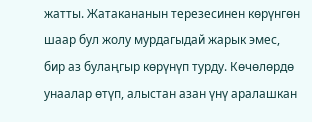жатты. Жатакананын терезесинен көрүнгөн шаар бул жолу мурдагыдай жарык эмес, бир аз булаңгыр көрүнүп турду. Көчөлөрдө унаалар өтүп, алыстан азан үнү аралашкан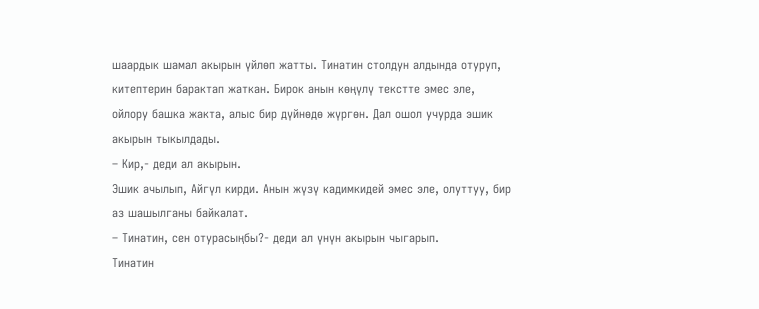шаардык шамал акырын үйлөп жатты. Тинатин столдун алдында отуруп, китептерин барактап жаткан. Бирок анын көңүлү текстте эмес эле, ойлору башка жакта, алыс бир дүйнөдө жүргөн. Дал ошол учурда эшик акырын тыкылдады.
– Кир,- деди ал акырын.
Эшик ачылып, Айгүл кирди. Анын жүзү кадимкидей эмес эле, олуттуу, бир аз шашылганы байкалат.
– Тинатин, сен отурасыңбы?- деди ал үнүн акырын чыгарып.
Тинатин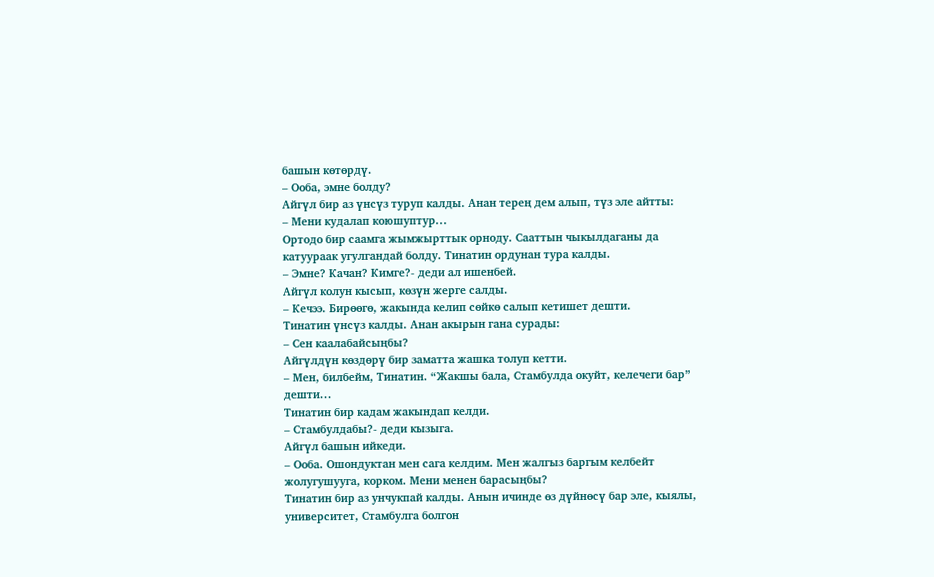башын көтөрдү.
– Ооба, эмне болду?
Айгүл бир аз үнсүз туруп калды. Анан терең дем алып, түз эле айтты:
– Мени кудалап коюшуптур...
Ортодо бир саамга жымжырттык орноду. Сааттын чыкылдаганы да катуураак угулгандай болду. Тинатин ордунан тура калды.
– Эмне? Качан? Кимге?- деди ал ишенбей.
Айгүл колун кысып, көзүн жерге салды.
– Кечээ. Бирөөгө, жакында келип сөйкө салып кетишет дешти.
Тинатин үнсүз калды. Анан акырын гана сурады:
– Сен каалабайсыңбы?
Айгүлдүн көздөрү бир заматта жашка толуп кетти.
– Мен, билбейм, Тинатин. “Жакшы бала, Стамбулда окуйт, келечеги бар” дешти...
Тинатин бир кадам жакындап келди.
– Стамбулдабы?- деди кызыга.
Айгүл башын ийкеди.
– Ооба. Ошондуктан мен сага келдим. Мен жалгыз баргым келбейт жолугушууга, корком. Мени менен барасыңбы?
Тинатин бир аз унчукпай калды. Анын ичинде өз дүйнөсү бар эле, кыялы, университет, Стамбулга болгон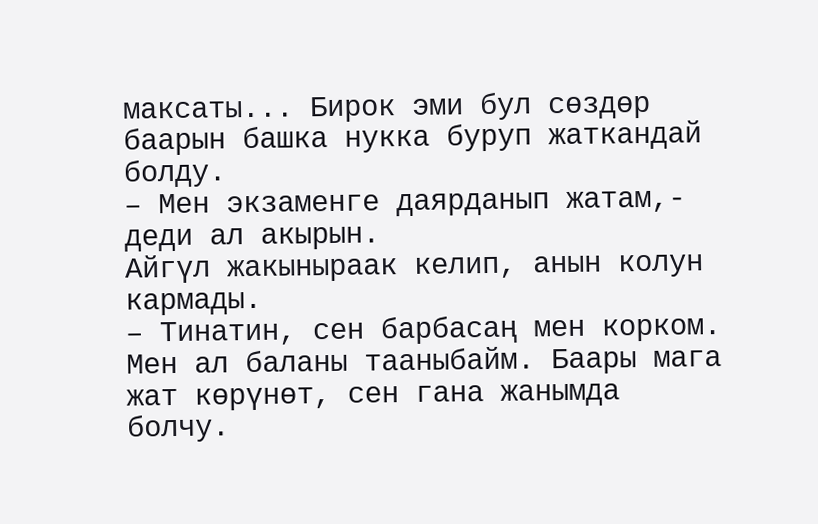максаты... Бирок эми бул сөздөр баарын башка нукка буруп жаткандай болду.
– Мен экзаменге даярданып жатам,- деди ал акырын.
Айгүл жакыныраак келип, анын колун кармады.
– Тинатин, сен барбасаң мен корком. Мен ал баланы тааныбайм. Баары мага жат көрүнөт, сен гана жанымда болчу.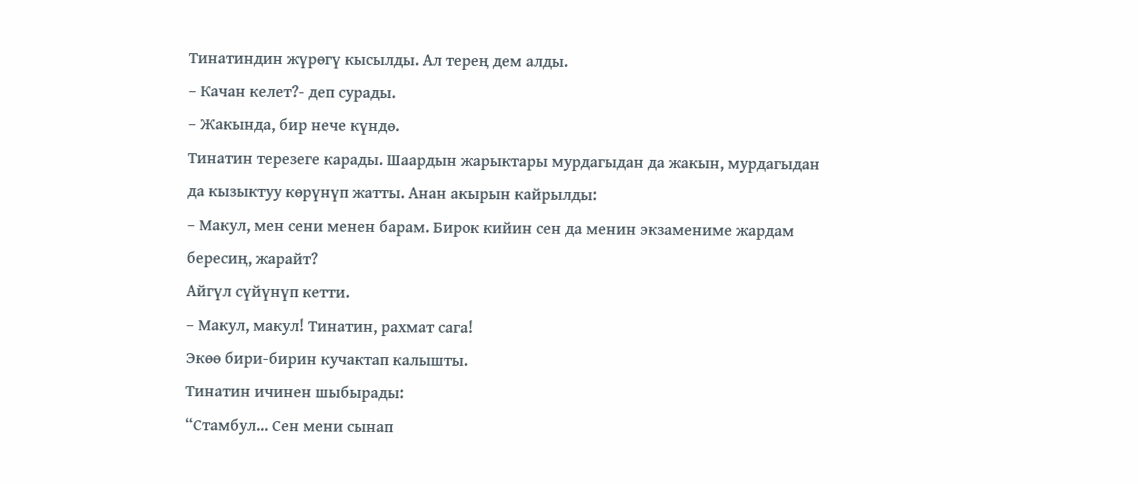Тинатиндин жүрөгү кысылды. Ал терең дем алды.
– Качан келет?- деп сурады.
– Жакында, бир нече күндө.
Тинатин терезеге карады. Шаардын жарыктары мурдагыдан да жакын, мурдагыдан да кызыктуу көрүнүп жатты. Анан акырын кайрылды:
– Макул, мен сени менен барам. Бирок кийин сен да менин экзамениме жардам бересиң, жарайт?
Айгүл сүйүнүп кетти.
– Макул, макул! Тинатин, рахмат сага!
Экөө бири-бирин кучактап калышты.
Тинатин ичинен шыбырады:
“Стамбул... Сен мени сынап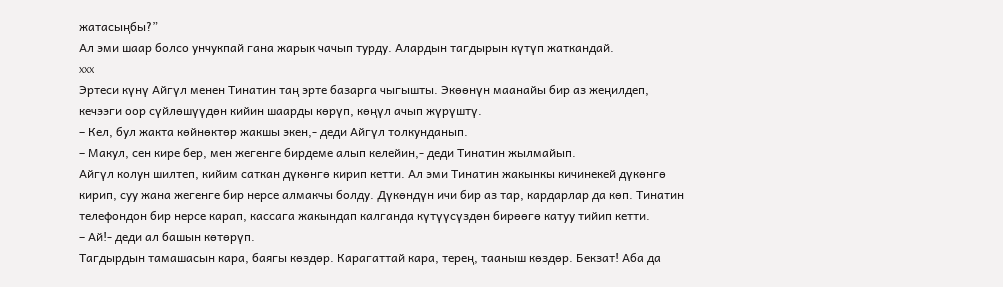жатасыңбы?”
Ал эми шаар болсо унчукпай гана жарык чачып турду. Алардын тагдырын күтүп жаткандай.
xxx
Эртеси күнү Айгүл менен Тинатин таң эрте базарга чыгышты. Экөөнүн маанайы бир аз жеңилдеп, кечээги оор сүйлөшүүдөн кийин шаарды көрүп, көңүл ачып жүрүштү.
– Кел, бул жакта көйнөктөр жакшы экен,- деди Айгүл толкунданып.
– Макул, сен кире бер, мен жегенге бирдеме алып келейин,- деди Тинатин жылмайып.
Айгүл колун шилтеп, кийим саткан дүкөнгө кирип кетти. Ал эми Тинатин жакынкы кичинекей дүкөнгө кирип, суу жана жегенге бир нерсе алмакчы болду. Дүкөндүн ичи бир аз тар, кардарлар да көп. Тинатин телефондон бир нерсе карап, кассага жакындап калганда күтүүсүздөн бирөөгө катуу тийип кетти.
– Ай!- деди ал башын көтөрүп.
Тагдырдын тамашасын кара, баягы көздөр. Карагаттай кара, терең, тааныш көздөр. Бекзат! Аба да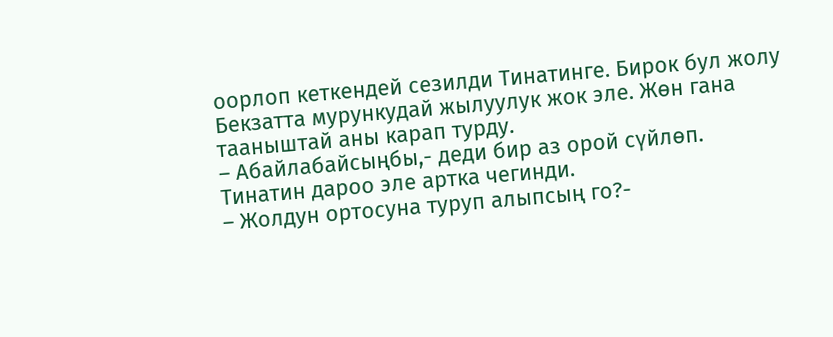оорлоп кеткендей сезилди Тинатинге. Бирок бул жолу Бекзатта мурункудай жылуулук жок эле. Жөн гана тааныштай аны карап турду.
– Абайлабайсыңбы,- деди бир аз орой сүйлөп.
Тинатин дароо эле артка чегинди.
– Жолдун ортосуна туруп алыпсың го?-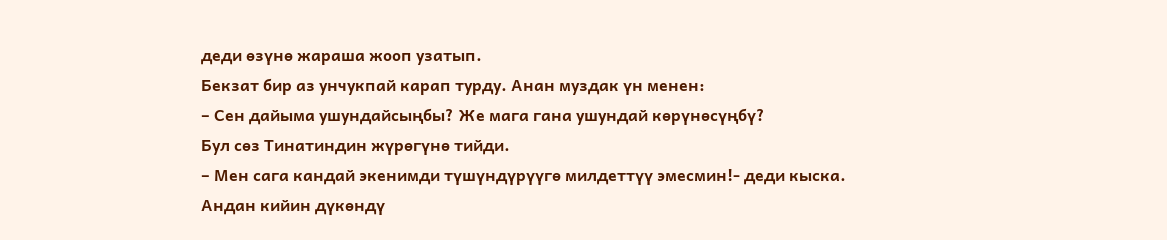деди өзүнө жараша жооп узатып.
Бекзат бир аз унчукпай карап турду. Анан муздак үн менен:
– Сен дайыма ушундайсыңбы? Же мага гана ушундай көрүнөсүңбү?
Бул сөз Тинатиндин жүрөгүнө тийди.
– Мен сага кандай экенимди түшүндүрүүгө милдеттүү эмесмин!- деди кыска.
Андан кийин дүкөндү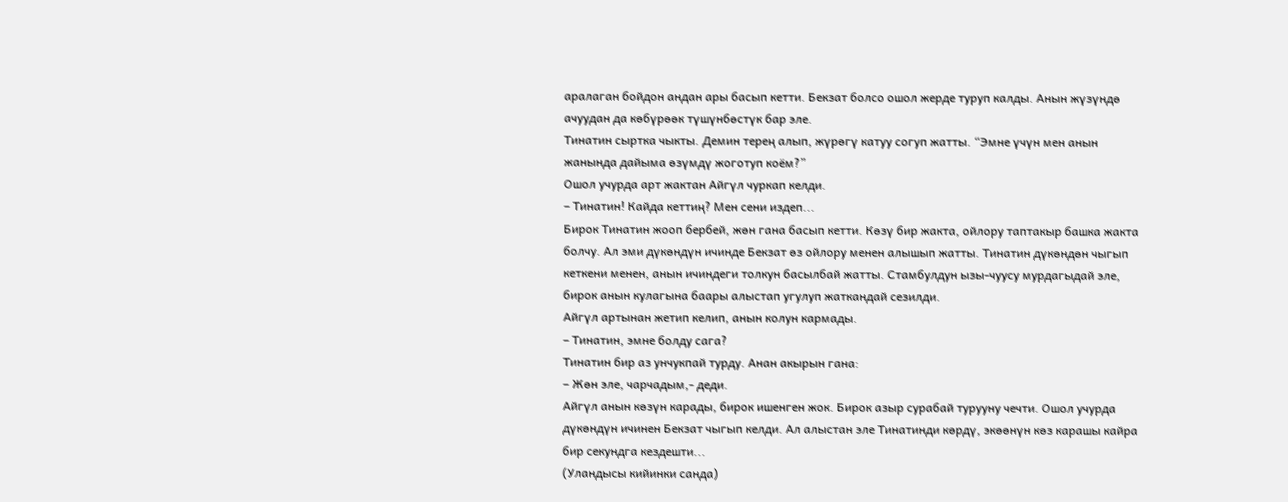аралаган бойдон андан ары басып кетти. Бекзат болсо ошол жерде туруп калды. Анын жүзүндө ачуудан да көбүрөөк түшүнбөстүк бар эле.
Тинатин сыртка чыкты. Демин терең алып, жүрөгү катуу согуп жатты. “Эмне үчүн мен анын жанында дайыма өзүмдү жоготуп коём?”
Ошол учурда арт жактан Айгүл чуркап келди.
– Тинатин! Кайда кеттиң? Мен сени издеп...
Бирок Тинатин жооп бербей, жөн гана басып кетти. Көзү бир жакта, ойлору таптакыр башка жакта болчу. Ал эми дүкөндүн ичинде Бекзат өз ойлору менен алышып жатты. Тинатин дүкөндөн чыгып кеткени менен, анын ичиндеги толкун басылбай жатты. Стамбулдун ызы-чуусу мурдагыдай эле, бирок анын кулагына баары алыстап угулуп жаткандай сезилди.
Айгүл артынан жетип келип, анын колун кармады.
– Тинатин, эмне болду сага?
Тинатин бир аз унчукпай турду. Анан акырын гана:
– Жөн эле, чарчадым,- деди.
Айгүл анын көзүн карады, бирок ишенген жок. Бирок азыр сурабай турууну чечти. Ошол учурда дүкөндүн ичинен Бекзат чыгып келди. Ал алыстан эле Тинатинди көрдү, экөөнүн көз карашы кайра бир секундга кездешти...
(Уландысы кийинки санда)